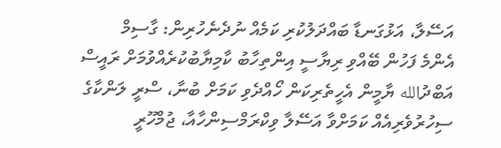އަސޭލާ، އަޅުގަނޑާ ބައްދަލުކުރި ކަމެއް ނުދެނެހުރިން: ގާސިމް
އެންމެ ފަހުން ބޭއްވި ރިޔާސީ އިންތިހާބު ކާމިޔާބުކުރެއްވުމަށް ރައީސް އަބްދުالله ޔާމީން އެހީތެރިކަން ހޯއްދެވި ކަމަށް ބުނާ، ސްރީ ލަންކާގެ ސިހުރުވެރިއެއް ކަމަށްވާ އަސޭލާ ވިކްރަމްސިންހާއާ، ޖުމްހޫރީ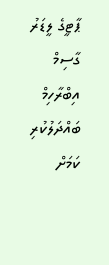ޕާޓީގެ ލީޑަރު ގާސިމް އިބްރާހިމް ބައްދަލުކުރި ކަމަށް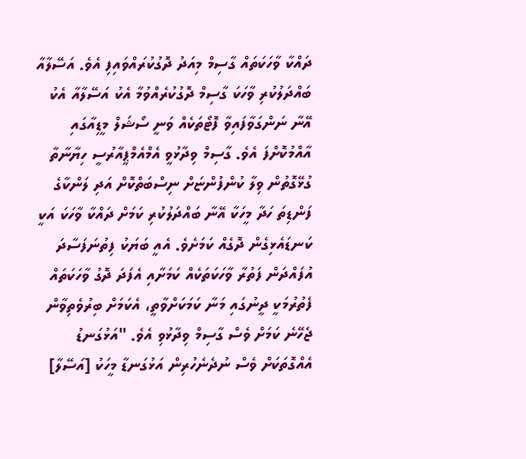ދައްކާ ވާހަކަތައް ގާސިމް މިއަދު ދޮގުކުރައްވައިފި އެވެ. އަސޭލާއާ ބައްދަލުކުރި ވާހަކަ ގާސިމް ދޮގުކުރެއްވުމާ އެކު އަސޭލާއާ އެކު އޭނާ ނަންގަވާފައިވާ ފޮޓޯތަކެއް ވަނީ ސޯޝަލް މީޑިއާގައި އާއްމުކޮށްފަ އެވެ. ގާސިމް ވިދާޅުވީ އެމްއެމްޕީއާރުސީ ހިޔާނާތާ ގުޅޭގޮތުން ވިލާ ކުންފުންޏަށް ނިސްބަތްކޮށް އަދި ލަންކާގެ ފަންޑިތަ ހަދާ މީހަކާ އޭނާ ބައްދަލުކުރި ކަމަށް ދައްކާ ވާހަކަ އަކީ ކަނޑައެޅިގެން ދޮގެއް ކަމަށެވެ. އެއީ ބަޔަކު ފިތުނަފަސާދަ އުފައްދަން ފަތުރާ ވާހަކަތަކެއް ކަމަށާއި އެފަދަ ދޮގު ވާހަކަތައް ފެތުރުމަކީ ދީނުގައި މަނާ ކަމަކަށްވާތީ، އެކަމަށް ބިރުވެތިވާން ޖެހޭނެ ކަމަށް ވެސް ގާސިމް ވިދާޅުވި އެވެ. "އަޅުގަނޑު އެއްގޮތަކަށް ވެސް ނުދެނެހުރިން އަޅުގަނޑާ މީހަކު [އަސޭލާ]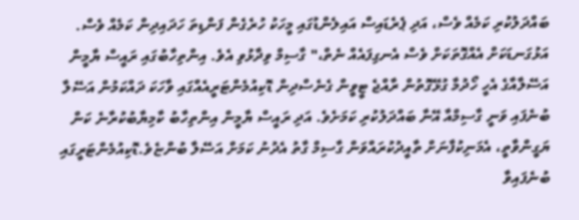ބައްދަލުކުރި ކަމެއް ވެސް، އަދި ޕެރެޑައިސް އައިލެންޑުގައި މީހަކު ހުރެގެން ފަންޑިތަ ހަދައިދިން ކަމެއް ވެސް. އަޅުގަނޑަކަށް އެއްގޮތަކަށް ވެސް އެނގިފައެއް ނެތް،" ގާސިމް ވިދާޅުވި އެވެ. އިންތިހާބުގައި ރައީސް ޔާމީން އަސޭލާއާގެ އެހީ ހޯދުމާ ގުޅޭގޮތުން ރާއްޖެ ޓީވީން ގެނެސްދިން ޑޮކިއުމެންޓަރީއެއްގައި ވާހަކަ ދައްކަމުން އަސޭލާ ބުނެފައި ވަނީ ގާސިމްއާ އޭނާ ބައްދަލުކުރި ކަމަށެވެ. އަދި ރައީސް ޔާމީން އިންތިހާބު ކާމިޔާބުކުރާނެ ކަން ޔަގީންވާތީ، އެމަނިކުފާނަށް ތާއީދުކުރައްވަން ގާސިމް ގާތު އެދުނު ކަމަށް އަސޭލާ ބުންޏެވެ.ޑޮކިއުމެންޓަރީގައި ބުނެފައިވާ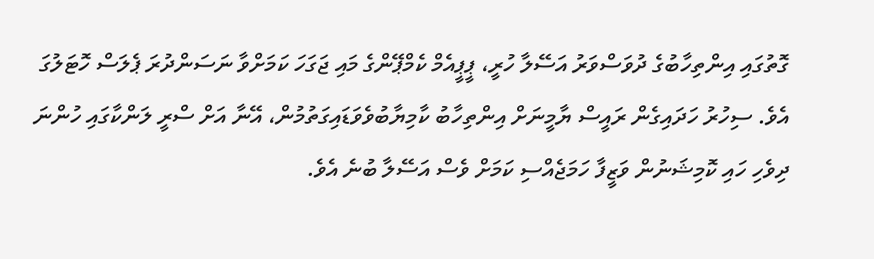ގޮތުގައި އިންތިހާބުގެ ދުވަސްވަރު އަސޭލާ ހުރީ، ޕީޕީއެމް ކެމްޕޭންގެ މައި ޖަގަހަ ކަމަށްވާ ނަސަންދުރަ ޕެލަސް ހޮޓަލުގަ އެވެ. ސިހުރު ހަދައިގެން ރައީސް ޔާމީނަށް އިންތިހާބު ކާމިޔާބުވެވަޑައިގަތުމުން، އޭނާ އަށް ސްރީ ލަންކާގައި ހުންނަ ދިވެހި ހައި ކޮމިޝަނުން ވަޒީފާ ހަމަޖެއްސި ކަމަށް ވެސް އަސޭލާ ބުނެ އެވެ.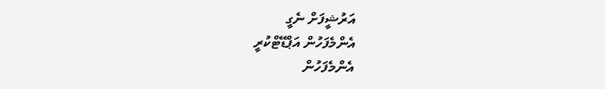އަރުޝީފަށް ނެގީ
އެންމެފަހުން އަޕްޑޭޓްކުރީ
އެންމެފަހުން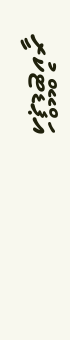އަޕްޑޭޓްކުރީ